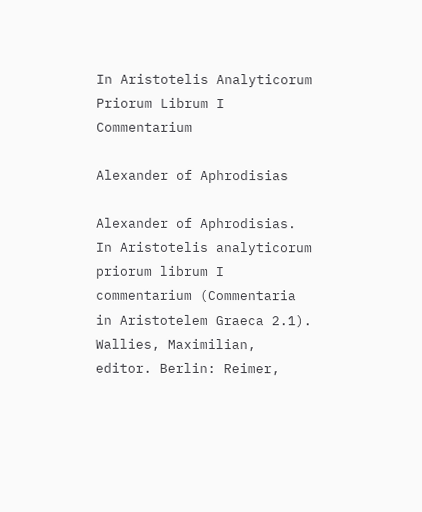In Aristotelis Analyticorum Priorum Librum I Commentarium

Alexander of Aphrodisias

Alexander of Aphrodisias. In Aristotelis analyticorum priorum librum I commentarium (Commentaria in Aristotelem Graeca 2.1). Wallies, Maximilian, editor. Berlin: Reimer,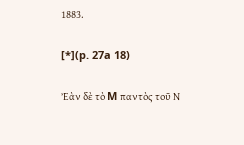1883.

[*](p. 27a 18)

Ἐὰν δὲ τὸ M παντὸς τοῦ Ν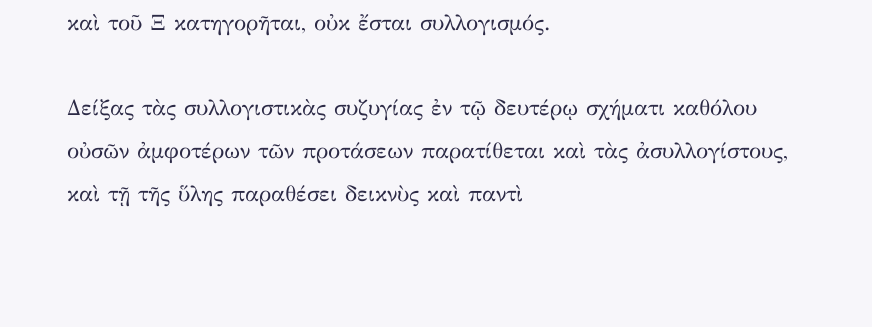καὶ τοῦ Ξ κατηγορῆται, οὐκ ἔσται συλλογισμός.

Δείξας τὰς συλλογιστικὰς συζυγίας ἐν τῷ δευτέρῳ σχήματι καθόλου οὐσῶν ἀμφοτέρων τῶν προτάσεων παρατίθεται καὶ τὰς ἀσυλλογίστους, καὶ τῇ τῆς ὕλης παραθέσει δεικνὺς καὶ παντὶ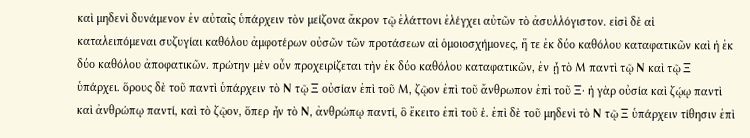καὶ μηδενὶ δυνάμενον ἐν αὐταῖς ὑπάρχειν τὸν μείζονα ἄκρον τῷ ἐλάττονι ἐλέγχει αὐτῶν τὸ ἀσυλλόγιστον. εἰσὶ δὲ αἱ καταλειπόμεναι συζυγίαι καθόλου ἀμφοτέρων οὐσῶν τῶν προτάσεων αἱ ὁμοιοσχήμονες, ἥ τε ἐκ δύο καθόλου καταφατικῶν καὶ ἡ ἐκ δύο καθόλου ἀποφατικῶν. πρώτην μὲν οὖν προχειρίζεται τὴν ἐκ δύο καθόλου καταφατικῶν, ἐν ᾗ τὸ Μ παντὶ τῷ Ν καὶ τῷ Ξ ὑπάρχει. ὅρους δὲ τοῦ παντὶ ὑπάρχειν τὸ Ν τῷ Ξ οὐσίαν ἐπὶ τοῦ Μ, ζῷον ἐπὶ τοῦ ἄνθρωπον ἐπὶ τοῦ Ξ· ἡ γὰρ οὐσία καὶ ζῴῳ παντὶ καὶ ἀνθρώπῳ παντί, καὶ τὸ ζῷον, ὅπερ ἦν τὸ Ν, ἀνθρώπῳ παντί, ὃ ἔκειτο ἐπὶ τοῦ ἑ. ἐπὶ δὲ τοῦ μηδενὶ τὸ Ν τῷ Ξ ὑπάρχειν τίθησιν ἐπὶ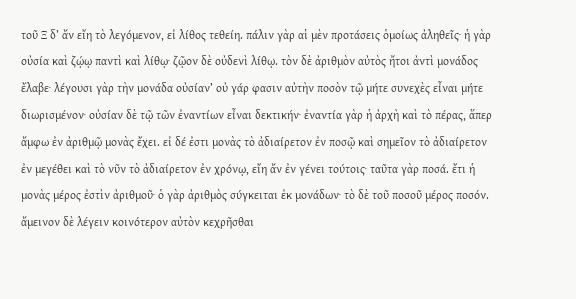τοῦ Ξ δ’ ἄν εἴη τὸ λεγόμενον, εἰ λίθος τεθείη. πάλιν γὰρ αἱ μὲν προτάσεις ὁμοίως ἀληθεῖς· ἡ γὰρ οὐσία καὶ ζῴῳ παντὶ καὶ λίθῳ· ζῷον δὲ οὐδενὶ λίθῳ. τὸν δὲ ἀριθμὸν αὐτὸς ἤτοι ἀντὶ μονάδος ἔλαβε· λέγουσι γὰρ τὴν μονάδα οὐσίαν’ οὐ γάρ φασιν αὐτὴν ποσὸν τῷ μήτε συνεχὲς εἶναι μήτε διωρισμένον· οὐσίαν δὲ τῷ τῶν ἐναντίων εἶναι δεκτικήν· ἐναντία γὰρ ἡ ἀρχὴ καὶ τὸ πέρας, ἅπερ ἄμφω ἐν ἀριθμῷ μονὰς ἔχει. εἰ δέ ἐστι μονὰς τὸ ἀδιαίρετον ἐν ποσῷ καὶ σημεῖον τὸ ἀδιαίρετον ἐν μεγέθει καὶ τὸ νῦν τὸ ἀδιαίρετον ἐν χρόνῳ, εἴη ἄν ἐν γένει τούτοις· ταῦτα γὰρ ποσά. ἔτι ἡ μονὰς μέρος ἐστὶν ἀριθμοῦ· ὁ γὰρ ἀριθμὸς σύγκειται ἐκ μονάδων· τὸ δὲ τοῦ ποσοῦ μέρος ποσόν. ἄμεινον δὲ λέγειν κοινότερον αὐτὸν κεχρῆσθαι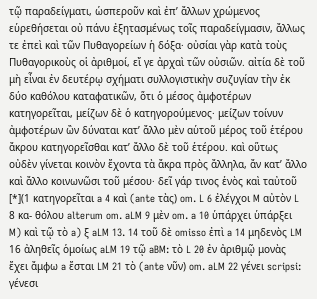τῷ παραδείγματι, ὡσπεροῦν καὶ ἐπ’ ἄλλων χρώμενος εὑρεθήσεται οὐ πάνυ ἐξητασμένως τοῖς παραδείγμασιν, ἄλλως τε ἐπεὶ καὶ τῶν Πυθαγορείων ἡ δόξα· οὐσίαι γὰρ κατὰ τοὺς Πυθαγορικοὺς οἱ ἀριθμοί, εἴ γε ἀρχαὶ τῶν οὐσιῶν. αἰτία δὲ τοῦ μὴ εἶναι ἐν δευτέρῳ σχήματι συλλογιστικὴν συζυγίαν τὴν ἐκ δύο καθόλου καταφατικῶν, ὅτι ὁ μέσος ἀμφοτέρων κατηγορεῖται, μείζων δὲ ὁ κατηγορούμενος· μείζων τοίνυν ἀμφοτέρων ὢν δύναται κατ’ ἄλλο μὲν αὑτοῦ μέρος τοῦ ἑτέρου ἄκρου κατηγορεῖσθαι κατ’ ἄλλο δὲ τοῦ ἑτέρου. καὶ οὕτως οὐδὲν γίνεται κοινὸν ἔχοντα τὰ ἄκρα πρὸς ἄλληλα, ἄν κατ’ ἄλλο καὶ ἄλλο κοινωνῶσι τοῦ μέσου· δεῖ γάρ τινος ἑνὸς καὶ ταὐτοῦ [*](1 κατηγορεῖται a 4 καὶ (ante τὰς) om. L 6 ἐλέγχοι M αὐτὸν L 8 κα- θόλου alterum om. aLM 9 μὲν om. a 10 ὑπάρχει ὑπάρξει M) καὶ τῷ τὸ a) ξ aLM 13. 14 τοῦ δὲ omisso ἐπὶ a 14 μηδενὸς LM 16 ἀληθεῖς ὁμοίως aLM 19 τῷ aBM: τὸ L 20 ἐν ἀριθμῷ μονὰς ἔχει ἄμφω a ἔσται LM 21 τὸ (ante νῦν) om. aLM 22 γένει scripsi: γένεσι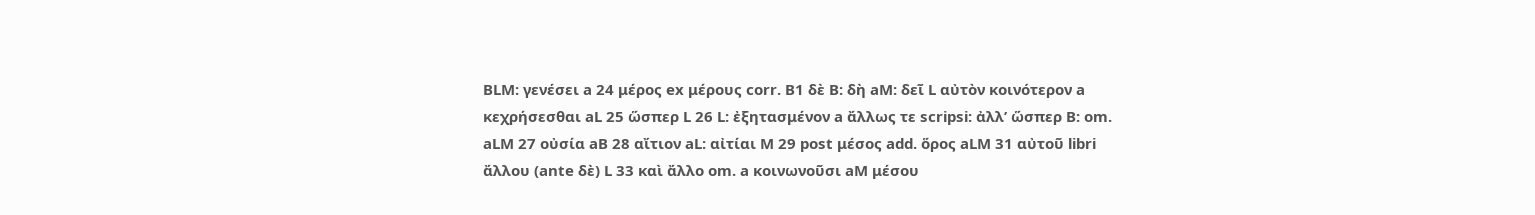BLM: γενέσει a 24 μέρος ex μέρους corr. Β1 δὲ B: δὴ aM: δεῖ L αὐτὸν κοινότερον a κεχρήσεσθαι aL 25 ὥσπερ L 26 L: ἐξητασμένον a ἄλλως τε scripsi: ἀλλ’ ὥσπερ Β: om. aLM 27 οὐσία aB 28 αἴτιον aL: αἰτίαι M 29 post μέσος add. ὅρος aLM 31 αὐτοῦ libri ἄλλου (ante δὲ) L 33 καὶ ἄλλο om. a κοινωνοῦσι aM μέσου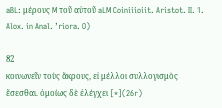aBL: μέρους M τοῦ αὐτοῦ aLM Coiniiioiit. Aristot. II. 1. Alox. in Anal. ’riora. O)

82
κοινωνεῖν τοὺς ἄκρους, εἰ μέλλοι συλλογισμὸς ἔσεσθαι. ὁμοίως δὲ ἐλέγχει [*](26r)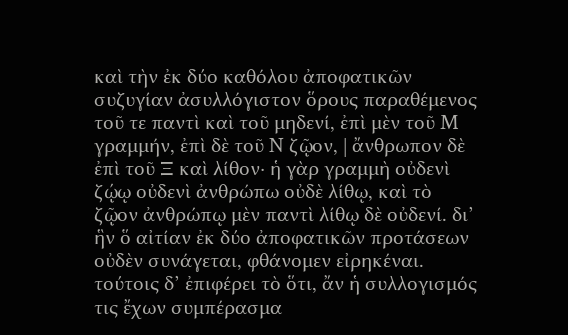καὶ τὴν ἐκ δύο καθόλου ἀποφατικῶν συζυγίαν ἀσυλλόγιστον ὅρους παραθέμενος τοῦ τε παντὶ καὶ τοῦ μηδενί, ἐπὶ μὲν τοῦ M γραμμήν, ἐπὶ δὲ τοῦ N ζῷον, | ἄνθρωπον δὲ ἐπὶ τοῦ Ξ καὶ λίθον· ἡ γὰρ γραμμὴ οὐδενὶ ζῴῳ οὐδενὶ ἀνθρώπω οὐδὲ λίθῳ, καὶ τὸ ζῷον ἀνθρώπῳ μὲν παντὶ λίθῳ δὲ οὐδενί. δι’ ἣν ὅ αἰτίαν ἐκ δύο ἀποφατικῶν προτάσεων οὐδὲν συνάγεται, φθάνομεν εἰρηκέναι. τούτοις δ’ ἐπιφέρει τὸ ὅτι, ἄν ἡ συλλογισμός τις ἔχων συμπέρασμα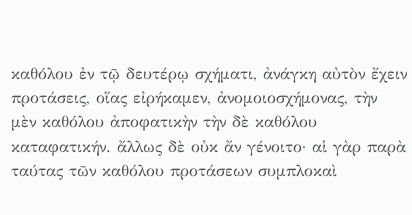καθόλου ἐν τῷ δευτέρῳ σχήματι, ἀνάγκη αὐτὸν ἔχειν προτάσεις, οἵας εἰρήκαμεν, ἀνομοιοσχήμονας, τὴν μὲν καθόλου ἀποφατικὴν τὴν δὲ καθόλου καταφατικήν. ἄλλως δὲ οὐκ ἄν γένοιτο· αἱ γὰρ παρὰ ταύτας τῶν καθόλου προτάσεων συμπλοκαὶ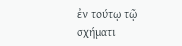ἐν τούτῳ τῷ σχήματι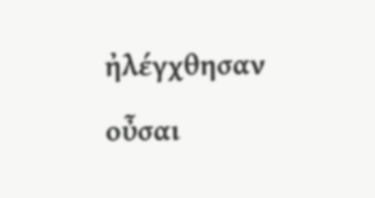ἠλέγχθησαν οὖσαι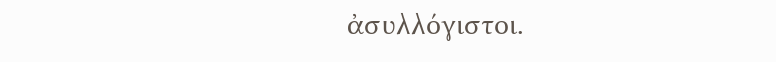ἀσυλλόγιστοι.